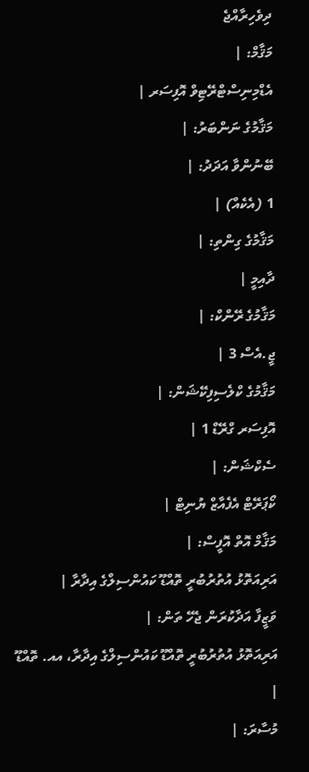ދިވެހިރާއްޖެ
މަޤާމް: |
އެޑްމިނިސްޓްރޭޓިވް އޮފިސަރ |
މަޤާމުގެ ނަންބަރު: |
ބޭނުންވާ އަދަދު: |
1 (އެކެއް) |
މަޤާމުގެ ގިންތި: |
ދާއިމީ |
މަޤާމުގެ ރޭންކް: |
ޖީ.އެސް 3 |
މަޤާމުގެ ކްލެސިފިކޭޝަން: |
އޮފިސަރ ގްރޭޑް 1 |
ސެކްޝަން: |
ކޯޕަރޭޓް އެފެއާޒް ޔުނިޓް |
މަޤާމް އޮތް އޮފީސް: |
އަރިއަތޮޅު އުތުރުބުރީ ތޮއްޑޫ ކައުންސިލްގެ އިދާރާ |
ވަޒީފާ އަދާކުރަން ޖެހޭ ތަން: |
އަރިއަތޮޅު އުތުރުބުރީ ތޮއްޑޫ ކައުންސިލްގެ އިދާރާ، އއ. ތޮއްޑޫ |
މުސާރަ: |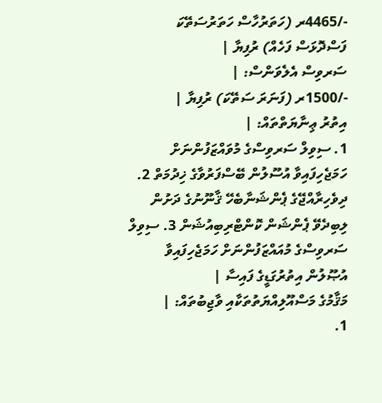-/4465ރ (ހަތަރުހާސް ހަތަރުސަތޭކަ ފަސްދޮޅަސް ފަހެއް) ރުފިޔާ |
ސަރވިސް އެލެވަންސް: |
-/1500ރ (ފަނަރަ ސަތޭކަ) ރުފިޔާ |
އިތުރު ޢިނާޔަތްތައް: |
1. ސިވިލް ސަރވިސްގެ މުވައްޒަފުންނަށް ހަމަޖެހިފައިވާ އުސޫލުން ބޭސްފަރުވާގެ ޚިދުމަތް 2. ދިވެހިރާއްޖޭގެ ޕެންޝަނާބެހޭ ޤާނޫނުގެ ދަށުން ލިބިދެވޭ ޕެންޝަން ކޮންޓްރިބިއުޝަން 3. ސިވިލް ސަރވިސްގެ މުއައްޒަފުންނަށް ހަމަޖެހިފައިވާ އުޞޫލުން އިތުރުގަޑީގެ ފައިސާ |
މަޤާމުގެ މަސްއޫލިއްޔަތުތަކާއި ވާޖިބުތައް: |
1.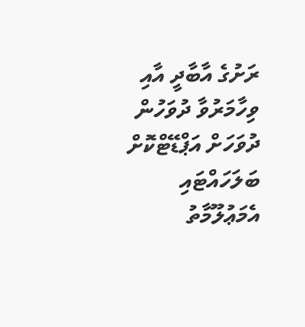ރަށުގެ އާބާދީ އާއި ވިހާމަރުވާ ދުވަހުން ދުވަހަށް އަޕްޑޭޓްކޮށް ބަލަހައްޓައި އެމަޢުލޫމާތު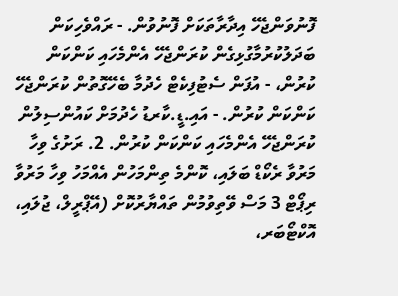ފޮނުވަންޖެހޭ އިދާރާތަކަށް ފޮނުވުން. - ރައްވެހިކަން ބަދަލުކުރުމާގުޅިގެން ކުރަންޖެހޭ އެންމެހައި ކަންކަން ކުރުން، - އުފަން ސެޓުފިކެޓް ހެދުމާ ބެހޭގޮތުން ކުރަންޖެހޭ ކަންކަން ކުރުން. - އައި.ޑީ.ކާރޑު ހެދުމަށް ކައުންސިލުން ކުރަންޖެހޭ އެންމެހައި ކަންކަން ކުރުން. 2. ރަށުގެ ވިހާ މަރުވާ ރެކޯޑް ބަލައި، ކޮންމެ ތިންމަހުން އެއްމަހު ވިހާ މަރުވާ ރިޕޯޓް 3 މަސް ވޭތިވުމުން ތައްޔާރުކޮށް (އޭޕްރީލް، ޖުލައި، އޮކްޓޯބަރ،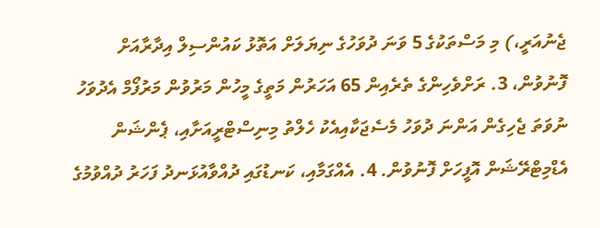ޖެނުއަރީ،) މި މަސްތަކުގެ 5 ވަނަ ދުވަހުގެ ނިޔަލަށް އަތޮޅު ކައުންސިލް އިދާރާއަށް ފޮނުވުން، 3. ރަށްވެހިންގެ ތެރެއިން 65 އަހަރުން މަތީގެ މީހުން މަރުވުން މަރުފޯމް އެދުވަހު ނުވަތަ ޖެހިގެން އަންނަ ދުވަހު މެސެޖަކާއިއެކު ހެލްތު މިނިސްޓްރީއަށާއި، ޕެންޝަން އެޑްމިޓްރޭޝަން އޮފީހަށް ފޮނުވުން. 4. އެއްގަމާއި، ކަނޑުގައި ދުއްވާއުޅަނދު ފަހަރު ދުއްވުމުގެ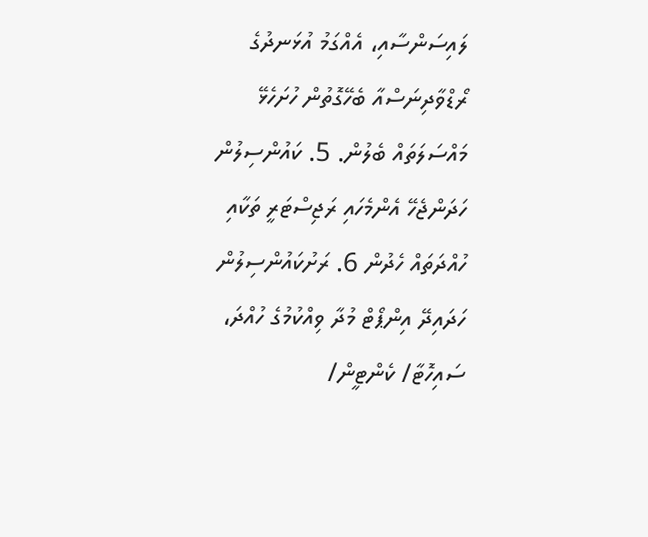ލައިސަންސާއި، އެއްގަމު އުޅަނދުގެ ރޯޑްވާދިނަސްއާ ބެހޭގޮތުން ހުށަހެޅޭ މައްސަލަތައް ބެލުން. 5. ކައުންސިލުން ހަދަންޖެހޭ އެންމެހައި ރަޖިސްޓަރީ ތަކާއި ހުއްދަތައް ހެދުން 6. ރަށުކައުންސިލުން ހަދައިދޭ އިންޕޯޓް މުދާ ވިއްކުމުގެ ހުއްދަ، ސައިހޮޓާ/ ކެންޓީން/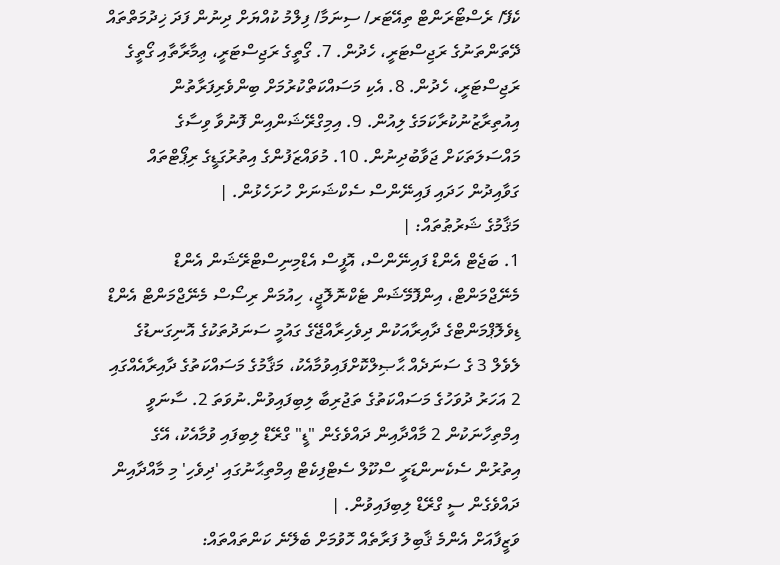ކެފޭ/ ރެސްޓޯރަންޓް ތިއޭޓަރ/ ސިނަމާ/ ފިލްމު ކުއްޔަށް ދިނުން ފަދަ ޚިދުމަތްތައް ދޭތަންތަނުގެ ރަޖިސްޓަރީ، ހެދުން. 7. ގޯތީގެ ރަޖިސްޓަރީ، ޢިމާރާތާއި ގޯތީގެ ރަޖިސްޓަރީ، ހެދުން. 8. އެކި މަސައްކަތްކުރުމަށް ބިންވެރިފަރާތުން އިއުތިރާޒުނުކުރާކަމަގެ ލިއުން. 9. އިމިގްރޭޝަންއިން ފޮނުވާ ވިސާގެ މައްސަލަތަކަށް ޖަވާބުދިނުން. 10. މުވައްޒަފުންގެ އިތުރުގަޑީގެ ރިޕޯޓްތައް ގަވާއިދުން ހަދައި ފައިނޭންސް ސެކްޝަނަށް ހުށަހެޅުން. |
މަޤާމުގެ ޝަރުޠުތައް: |
1. ބަޖެޓް އެންޑް ފައިނޭންސް، އޮފީސް އެޑްމިނިސްޓްރޭޝަން އެންޑް މެނޭޖްމަންޓް، އިންފޮމޭޝަން ޓެކްނޮލޮޖީ، ހިއުމަން ރިސޯސް މެނޭޖްމަންޓް އެންޑް ޑިވެލޮޕްމަންޓްގެ ދާއިރާއަކުން ދިވެހިރާއްޖޭގެ ގައުމީ ސަނަދުތަކުގެ އޮނިގަނޑުގެ ލެވެލް 3 ގެ ސަނަދެއް ޙާޞިލްކޮށްފައިވުމާއެކު، މަޤާމުގެ މަސައްކަތުގެ ދާއިރާއެއްގައި 2 އަހަރު ދުވަހުގެ މަސައްކަތުގެ ތަޖުރިބާ ލިބިފައިވުން.ނުވަތަ 2. ސާނަވީ އިމްތިހާނަކުން 2 މާއްދާއިން ދައްވެގެން "ޑީ" ގްރޭޑް ލިބިފައި ވުމާއެކު، އޭގެ އިތުރުން ސެކެނންޑަރީ ސްކޫލް ސެޓްފިކެޓް އިމްތިޙާނުގައި 'ދިވެހި' މި މާއްދާއިން ދައްވެގެން ސީ ގްރޭޑް ލިބިފައިވުން. |
ވަޒީފާއަށް އެންމެ ޤާބިލު ފަރާތެއް ހޮވުމަށް ބެލޭނެ ކަންތައްތައް: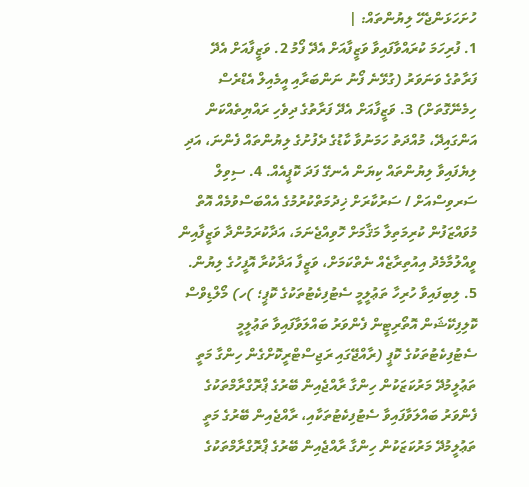ހުށަހަޅަންޖެހޭ ލިޔުންތައް: |
1. ފުރިހަމަ ކުރައްވާފައިވާ ވަޒީފާއަށް އެދޭ ފޯމު 2. ވަޒީފާއަށް އެދޭ ފަރާތުގެ ވަނަވަރު (ގުޅޭނެ ފޯނު ނަންބަރާއި އީމެއިލް އެޑްރެސް ހިމެނޭގޮތަށް) 3. ވަޒީފާއަށް އެދޭ ފަރާތުގެ ދިވެހި ރައްޔިތެއްކަން އަންގައިދޭ، މުއްދަތު ހަމަނުވާ ކާޑުގެ ދެފުށުގެ ލިޔުންތައް ފެންނަ، އަދި ލިޔެފައިވާ ލިޔުންތައް ކިޔަން އެނގޭ ފަދަ ކޮޕީއެއް. 4. ސިވިލް ސަރވިސްއަށް / ސަރުކާރަށް ޚިދުމަތްކުރުމުގެ އެއްބަސްވުމެއް އޮތް މުވައްޒަފުން ކުރިމަތިލާ މަޤާމަށް ހޮވިއްޖެނަމަ، އަދާކުރަމުންދާ ވަޒީފާއިން ވީއްލުމާމެދު އިއުތިރާޒެއް ނެތްކަމަށް، ވަޒީފާ އަދާކުރާ އޮފީހުގެ ލިޔުން. 5. ލިބިފައިވާ ހުރިހާ ތަޢުލީމީ ސެޓުފިކެޓުތަކުގެ ކޮޕީ؛ )ހ) މޯލްޑިވްސް ކޮލިފިކޭޝަން އޮތޯރިޓީން ފެންވަރު ބައްލަވާފައިވާ ތަޢުލީމީ ސެޓުފިކެޓުތަކުގެ ކޮޕީ (ރާއްޖޭގައި ރަޖިސްޓްރީކޮށްގެން ހިންގާ މަތީ ތަޢުލީމުދޭ މަރުކަޒަކުން ހިންގާ ރާއްޖެއިން ބޭރުގެ ޕްރޮގްރާމްތަކުގެ ފެންވަރު ބައްލަވާފައިވާ ސެޓުފިކެޓުތަކާއި، ރާއްޖެއިން ބޭރުގެ މަތީ ތަޢުލީމުދޭ މަރުކަޒަކުން ހިންގާ ރާއްޖެއިން ބޭރުގެ ޕްރޮގްރާމްތަކުގެ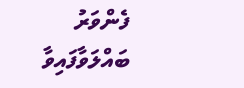ފެންވަރު ބައްލަވާފައިވާ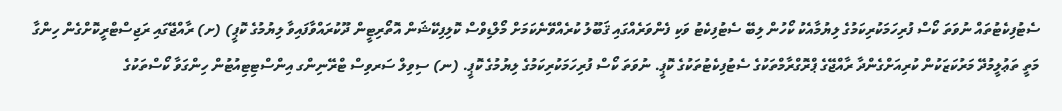ސެޓުފިކެޓުތައް ނުވަތަ ކޯސް ފުރިހަމަކުރިކަމުގެ ލިޔުމާއެކު ކޯހުން ލިބޭ ސެޓުފިކެޓު ވަކި ފެންވަރެއްގައި ޤަބޫލު ކުރެއްވޭނެކަމަށް މޯލްޑިވްސް ކޮލިފިކޭޝަން އޮތޯރިޓީން ދޫކުރައްވާފައިވާ ލިޔުމުގެ ކޮޕީ) (ށ) ރާއްޖޭގައި ރަޖިސްޓްރީކޮށްގެން ހިންގާ މަތީ ތަޢުލީމުދޭ މަރުކަޒަކުން ކުރިއަށްގެންދާ ރާއްޖޭގެ ޕްރޮގްރާމްތަކުގެ ސެޓުފިކެޓުތަކުގެ ކޮޕީ. ނުވަތަ ކޯސް ފުރިހަމަކުރިކަމުގެ ލިޔުމުގެ ކޮޕީ. (ނ) ސިވިލް ސަރވިސް ޓްރޭނިންގ އިންސްޓިޓިއުޓުން ހިންގަވާ ކޯސްތަކުގެ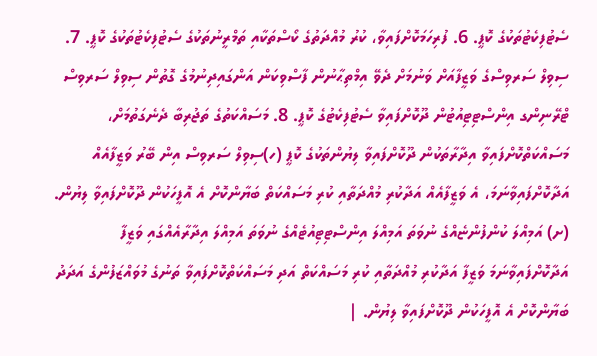ސެޓުފިކެޓުތަކުގެ ކޮޕީ. 6. ފުރިހަމަކޮށްފައިވާ، ކުރު މުއްދަތުގެ ކޯސްތަކާއި ތަމްރީނުތަކުގެ ސެޓުފިކެޓުތަކުގެ ކޮޕީ. 7. ސިވިލް ސަރވިސްގެ ވަޒީފާއަށް ވަނުމަށް ދެވޭ އިމްތިޙާނުން ފާސްވިކަން އަންގައިދިނުމުގެ ގޮތުން ސިވިލް ސަރވިސް ޓްރޭނިންގ އިންސްޓިޓިއުޓުން ދޫކޮށްފައިވާ ސެޓުފިކެޓުގެ ކޮޕީ. 8. މަސައްކަތުގެ ތަޖުރިބާ ދެނެގަތުމަށް، މަސައްކަތްކޮށްފައިވާ އިދާރާތަކުން ދޫކޮށްފައިވާ ލިޔުންތަކުގެ ކޮޕީ (ހ)ސިވިލް ސަރވިސް އިން ބޭރު ވަޒީފާއެއް އަދާކޮށްފައިވާނަމަ، އެ ވަޒީފާއެއް އަދާކުރި މުއްދަތާއި ކުރި މަސައްކަތް ބަޔާންކޮށް އެ އޮފީހަކުން ދޫކޮށްފައިވާ ލިޔުން. (ށ) އަމިއްލަ ކުންފުންޏެއްގެ ނުވަތަ އަމިއްލަ އިންސްޓިޓިއުޓެއްގެ ނުވަތަ އަމިއްލަ އިދާރާއެއްގައި ވަޒީފާ އަދާކޮށްފައިވާނަމަ ވަޒީފާ އަދާކުރި މުއްދަތާއި ކުރި މަސައްކަތް އަދި މަސައްކަތްކޮށްފައިވާ ތަނުގެ މުވައްޒަފުންގެ އަދަދު ބަޔާންކޮށް އެ އޮފީހަކުން ދޫކޮށްފައިވާ ލިޔުން. |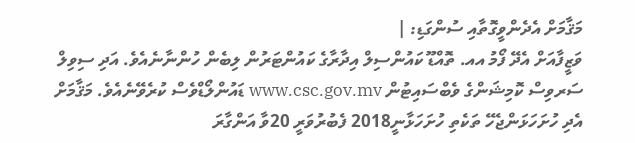މަޤާމަށް އެދެންވީގޮތާއި ސުންގަޑި: |
ވަޒީފާއަށް އެދޭ ފޯމު އއ. ތޮއްޑޫ ކައުންސިލް އިދާރާގެ ކައުންޓަރުން ލިބެން ހުންނާނެއެވެ. އަދި ސިވިލް ސަރވިސް ކޮމިޝަންގެ ވެބްސައިޓުން www.csc.gov.mv ޑައުންލޯޑްވެސް ކުރެވޭނެއެވެ. މަޤާމަށް އެދި ހުށަހަޅަންޖެހޭ ތަކެތި ހުށަހަޅާނީ2018 ފެބުރުވަރީ 20ވާ އަންގާރަ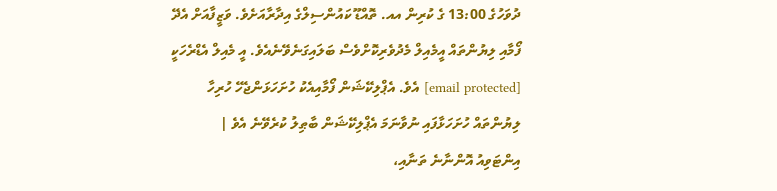ދުވަހުގެ 13:00 ގެ ކުރިން އއ. ތޮއްޑޫ ކައުންސިލްގެ އިދާރާއަށެވެ. ވަޒީފާއަށް އެދޭ ފޯމާއި ލިޔުންތައް އީމެއިލް މެދުވެރިކޮށްވެސް ބަލައިގަނެވޭނެއެވެ. އީ މެއިލް އެޑްރެހަކީ [email protected] އެވެ. އެޕްލިކޭޝަން ފޯމާއިއެކު ހުށަހަޅަންޖެހޭ ހުރިހާ ލިޔުންތައް ހުށަހަޅާފައި ނުވާނަމަ އެޕްލިކޭޝަން ބާޠިލު ކުރެވޭނެ އެވެ |
އިންޓަވިއު އޮންނާނެ ތަނާއި،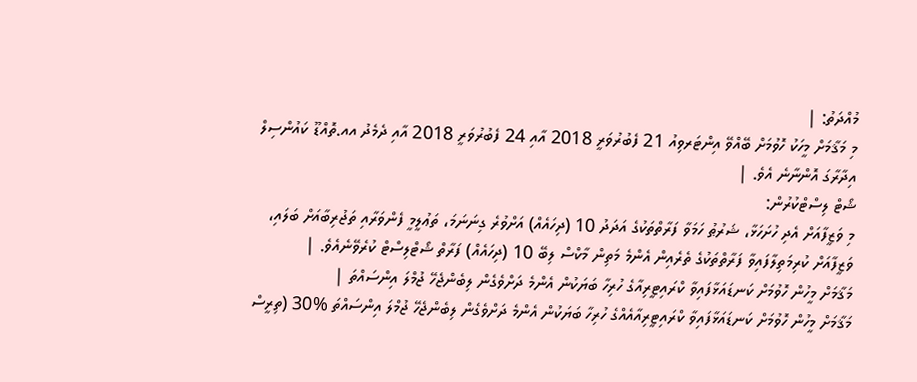މުއްދަތު: |
މި މަޤާމަށް މީހަކު ހޮވުމަށް ބޭއްވޭ އިންޓަރވިއު 21 ފެބުރުވަރީ 2018 އާއި 24 ފެބުރުވަރީ 2018 އާއި ދެމެދު އއ.ތޮއްޑޫ ކައުންސިލް އިދާރާގަ އޮންނާނެ އެވެ. |
ޝޯޓް ލިސްޓްކުރުން:
މި ވަޒީފާއަށް އެދި ހުށަހަޅާ، ޝަރުޠު ހަމަވާ ފަރާތްތަކުގެ އަދަދު 10 (ދިހައެއް) އަށްވުރެ ގިނަނަމަ، ތަޢުލީމީ ފެންވަރާއި ތަޖުރިބާއަށް ބަލައި، ވަޒީފާއަށް ކުރިމަތިލާފައިވާ ފަރާތްތަކުގެ ތެރެއިން އެންމެ މަތިން މާކްސް ލިބޭ 10 (ދިހައެއް) ފަރާތް ޝޯޓްލިސްޓް ކުރެވޭނެއެވެ. |
މަޤާމަށް މީހުން ހޮވުމަށް ކަނޑައަޅާފައިވާ ކްރައިޓީރިއާގެ ހުރިހާ ބަޔަކުން އެންމެ ދަށްވެގެން ލިބެންޖެހޭ ޖުމްލަ އިންސައްތަ |
މަޤާމަށް މީހުން ހޮވުމަށް ކަނޑައަޅާފައިވާ ކްރައިޓީރިއާއެއްގެ ހުރިހާ ބަޔަކުން އެންމެ ދަށްވެގެން ލިބެންޖެހޭ ޖުމްލަ އިންސައްތަ %30 (ތިރީސް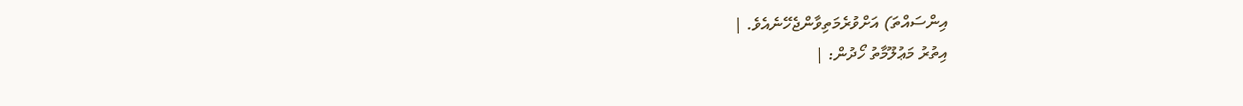އިންސައްތަ) އަށްވުރެމަތިވާންޖެހޭނެއެވެ. |
އިތުރު މަޢުލޫމާތު ހޯދުން: |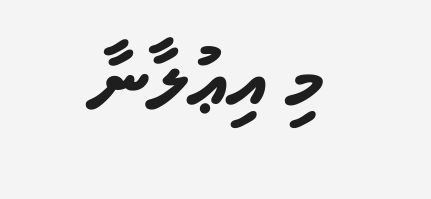މި އިޢުލާނާ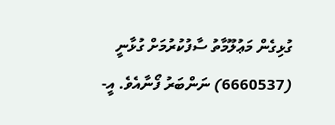ގުޅިގެން މަޢުލޫމާތު ސާފުކުރުމަށް ގުޅާނީ (6660537) ނަންބަރު ފޯނާއެވެ. އީ-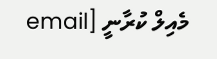މެއިލް ކުރާނީ [email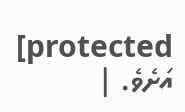protected] އަށެވެ. |